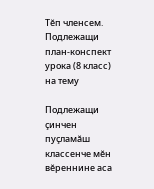Тĕп членсем. Подлежащи
план-конспект урока (8 класс) на тему

Подлежащи çинчен пуçламăш классенче мĕн вĕреннине аса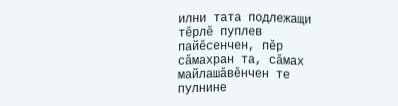илни тата подлежащи тĕрлĕ пуплев пайĕсенчен, пĕр сăмахран та, сăмах майлашăвĕнчен те пулнине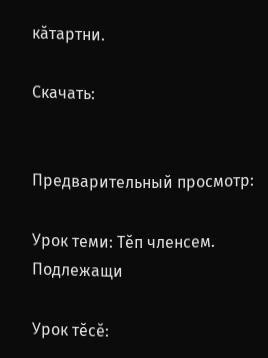кăтартни.

Скачать:


Предварительный просмотр:

Урок теми: Тĕп членсем. Подлежащи

Урок тĕсĕ: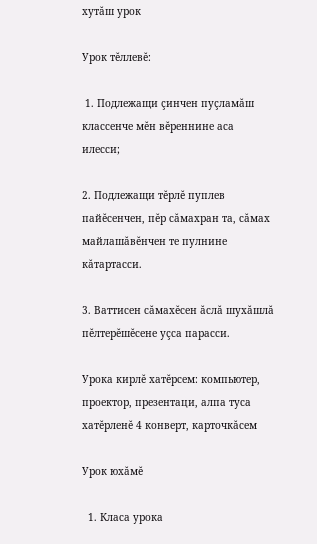хутăш урок

Урок тĕллевĕ:

 1. Подлежащи çинчен пуçламăш классенче мĕн вĕреннине аса илесси;

2. Подлежащи тĕрлĕ пуплев пайĕсенчен, пĕр сăмахран та, сăмах майлашăвĕнчен те пулнине кăтартасси.

3. Ваттисен сăмахĕсен ăслă шухăшлă пĕлтерĕшĕсене уçса парасси.

Урока кирлĕ хатĕрсем: компьютер, проектор, презентаци, алпа туса хатĕрленĕ 4 конверт, карточкăсем

Урок юхăмĕ

  1. Класа урока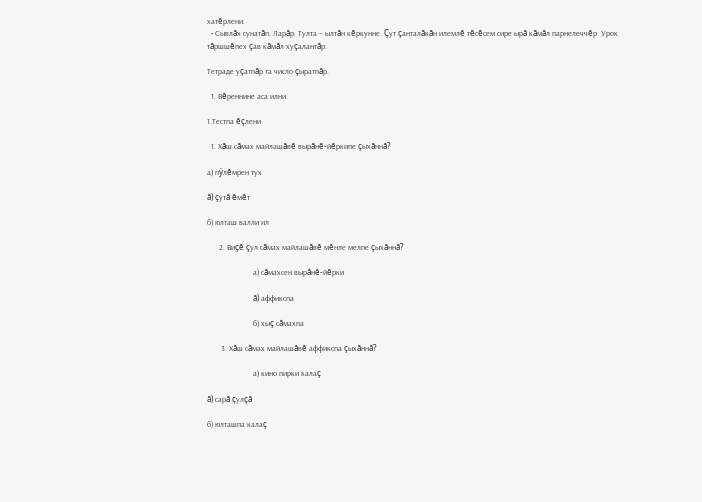хатĕрлени.
  • Сывлăх сунатăп. Ларăр. Тулта – ылтăн кĕркунне. Çут çанталăкăн илемлĕ тĕсĕсем сире ырă кăмăл парнелеччĕр. Урок тăршшĕпех çав кăмăл хуçалантăр.

Тетраде уçатпăр та число çыратпăр.

  1. Вĕреннине аса илни.

1.Тестпа ĕçлени

  1. Хăш сăмах майлашăвĕ вырăнĕ-йĕркипе çыхăннă?

а) пÿлĕмрен тух

ă) çутă ĕмĕт

б) юлташ валли ил

      2. Виçĕ çул сăмах майлашăвĕ мĕнле мелпе çыхăннă?

                       а) сăмахсен вырăнĕ-йĕрки

                       ă) аффикспа

                       б) хыç сăмахпа

       3. Хăш сăмах майлашăвĕ аффикспа çыхăннă?

                       а) кино пирки калаç

ă) сарă çулçă

б) юлташпа калаç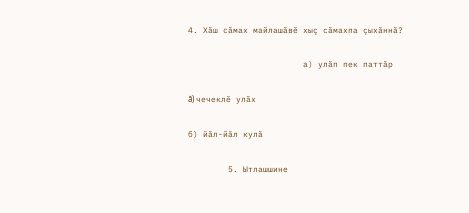4. Хăш сăмах майлашăвĕ хыç сăмахпа çыхăннă?

                       а) улăп пек паттăр

ă) чечеклĕ улăх

б) йăл-йăл кулă

        5. Ытлашшине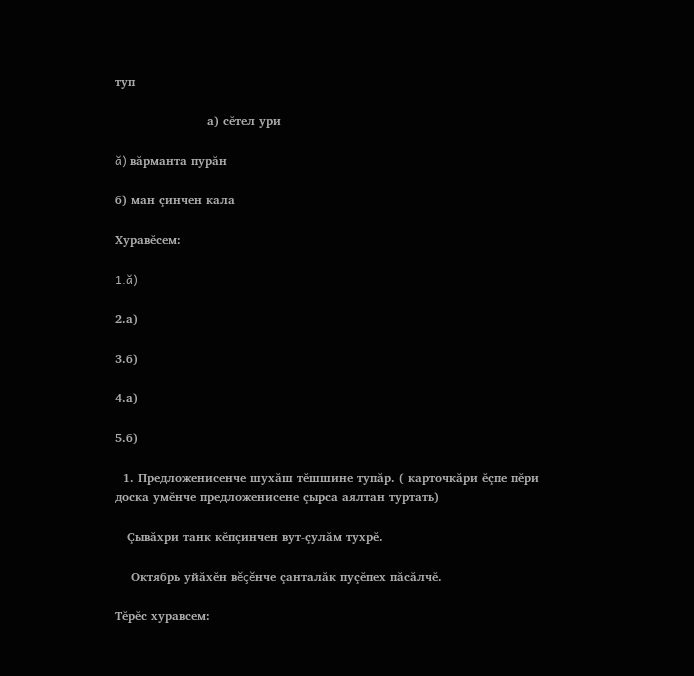туп

                       а) сĕтел ури

ă) вăрманта пурăн

б) ман çинчен кала

Хуравĕсем:

1.ă)

2.а)

3.б)

4.а)

5.б)

  1. Предложенисенче шухăш тĕшшине тупăр. ( карточкăри ĕçпе пĕри доска умĕнче предложенисене çырса аялтан туртать)

    Çывăхри танк кĕпçинчен вут-çулăм тухрĕ.

    Октябрь уйăхĕн вĕçĕнче çанталăк пуçĕпех пăсăлчĕ.

Тĕрĕс хуравсем: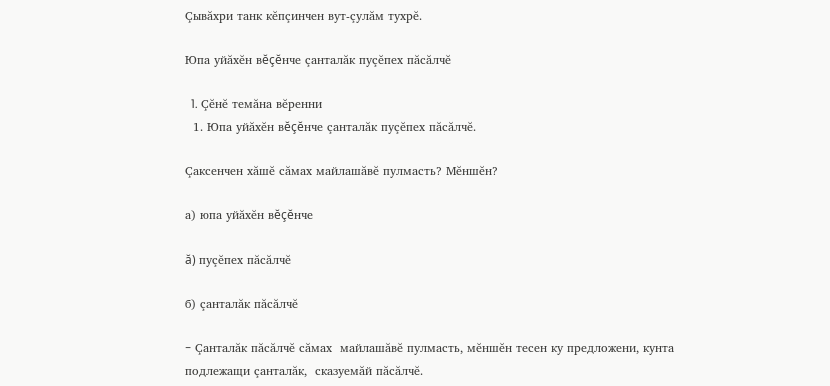Çывăхри танк кĕпçинчен вут-çулăм тухрĕ.

Юпа уйăхĕн вĕçĕнче çанталăк пуçĕпех пăсăлчĕ

  1. Çĕнĕ темăна вĕренни
  1. Юпа уйăхĕн вĕçĕнче çанталăк пуçĕпех пăсăлчĕ.

Çаксенчен хăшĕ сăмах майлашăвĕ пулмасть? Мĕншĕн?

а) юпа уйăхĕн вĕçĕнче

ă) пуçĕпех пăсăлчĕ

б) çанталăк пăсăлчĕ

- Çанталăк пăсăлчĕ сăмах  майлашăвĕ пулмасть, мĕншĕн тесен ку предложени, кунта подлежащи çанталăк,  сказуемăй пăсăлчĕ.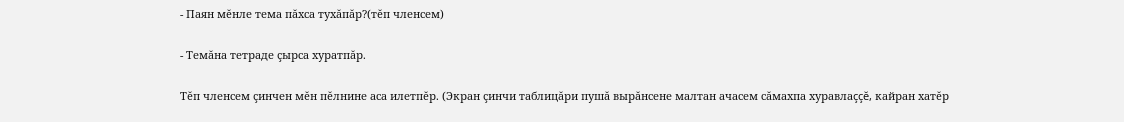- Паян мĕнле тема пăхса тухăпăр?(тĕп членсем)

- Темăна тетраде çырса хуратпăр.

Тĕп членсем çинчен мĕн пĕлнине аса илетпĕр. (Экран çинчи таблицăри пушă вырăнсене малтан ачасем сăмахпа хуравлаççĕ, кайран хатĕр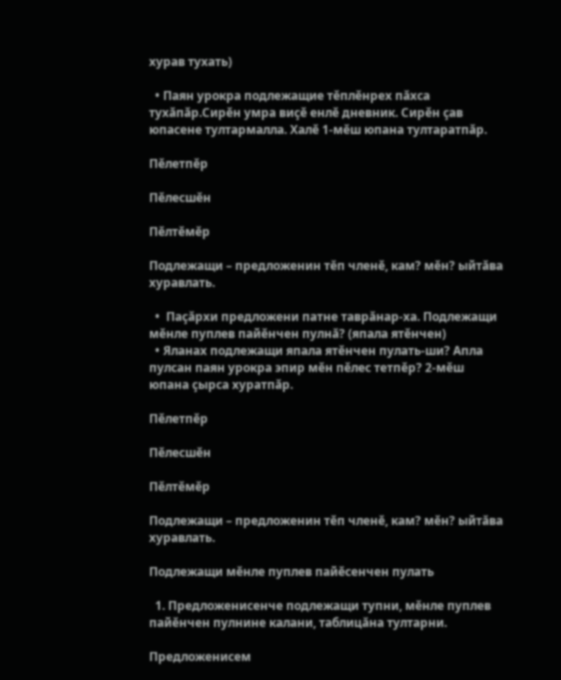хурав тухать)

  • Паян урокра подлежащие тĕплĕнрех пăхса тухăпăр.Сирĕн умра виçĕ енлĕ дневник. Сирĕн çав юпасене тултармалла. Халĕ 1-мĕш юпана тултаратпăр.

Пĕлетпĕр

Пĕлесшĕн

Пĕлтĕмĕр

Подлежащи – предложенин тĕп членĕ, кам? мĕн? ыйтăва хуравлать.

  •  Паçăрхи предложени патне таврăнар-ха. Подлежащи мĕнле пуплев пайĕнчен пулнă? (япала ятĕнчен)
  • Яланах подлежащи япала ятĕнчен пулать-ши? Апла пулсан паян урокра эпир мĕн пĕлес тетпĕр? 2-мĕш юпана çырса хуратпăр.

Пĕлетпĕр

Пĕлесшĕн

Пĕлтĕмĕр

Подлежащи – предложенин тĕп членĕ, кам? мĕн? ыйтăва хуравлать.

Подлежащи мĕнле пуплев пайĕсенчен пулать

  1. Предложенисенче подлежащи тупни, мĕнле пуплев пайĕнчен пулнине калани, таблицăна тултарни.

Предложенисем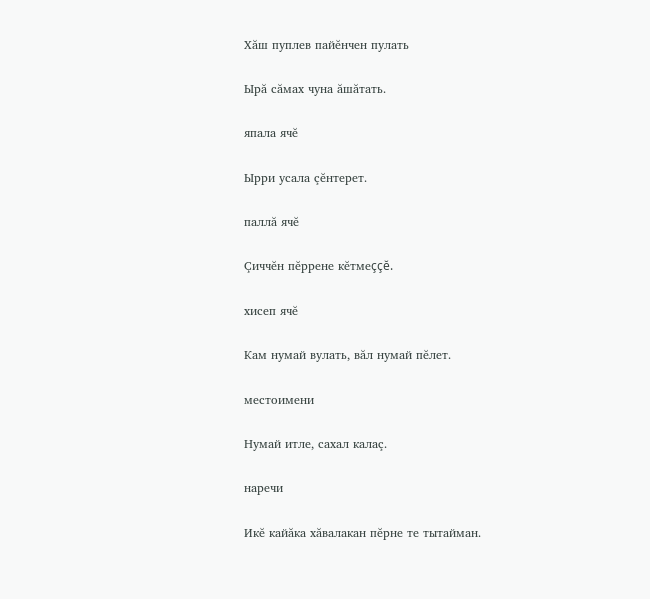Хăш пуплев пайĕнчен пулать

Ырă сăмах чуна ăшăтать.

япала ячĕ

Ырри усала çĕнтерет.

паллă ячĕ

Çиччĕн пĕррене кĕтмеççĕ.

хисеп ячĕ

Кам нумай вулать, вăл нумай пĕлет.

местоимени

Нумай итле, сахал калаç.

наречи

Икĕ кайăка хăвалакан пĕрне те тытайман.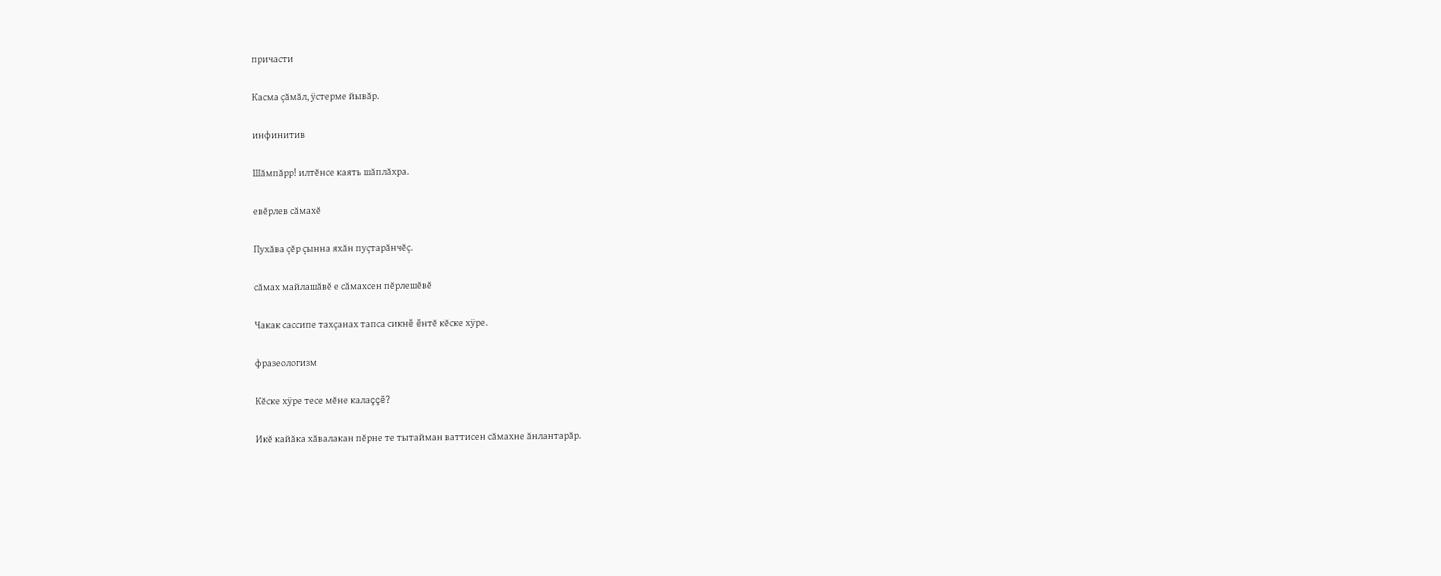причасти

Касма çăмăл, ÿстерме йывăр.

инфинитив

Шăмпăрр! илтĕнсе каять шăплăхра.

евĕрлев сăмахĕ

Пухăва çĕр çынна яхăн пуçтарăнчĕç.

сăмах майлашăвĕ е сăмахсен пĕрлешĕвĕ

Чакак сассипе тахçанах тапса сикнĕ ĕнтĕ кĕске хÿре.

фразеологизм

Кĕске хÿре тесе мĕне калаççĕ?

Икĕ кайăка хăвалакан пĕрне те тытайман ваттисен сăмахне ăнлантарăр.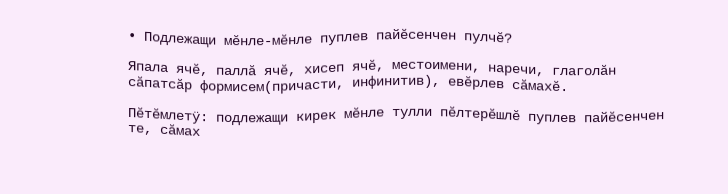• Подлежащи мĕнле-мĕнле пуплев пайĕсенчен пулчĕ?

Япала ячĕ, паллă ячĕ, хисеп ячĕ, местоимени, наречи, глаголăн сăпатсăр формисем(причасти, инфинитив), евĕрлев сăмахĕ.

Пĕтĕмлетÿ: подлежащи кирек мĕнле тулли пĕлтерĕшлĕ пуплев пайĕсенчен те, сăмах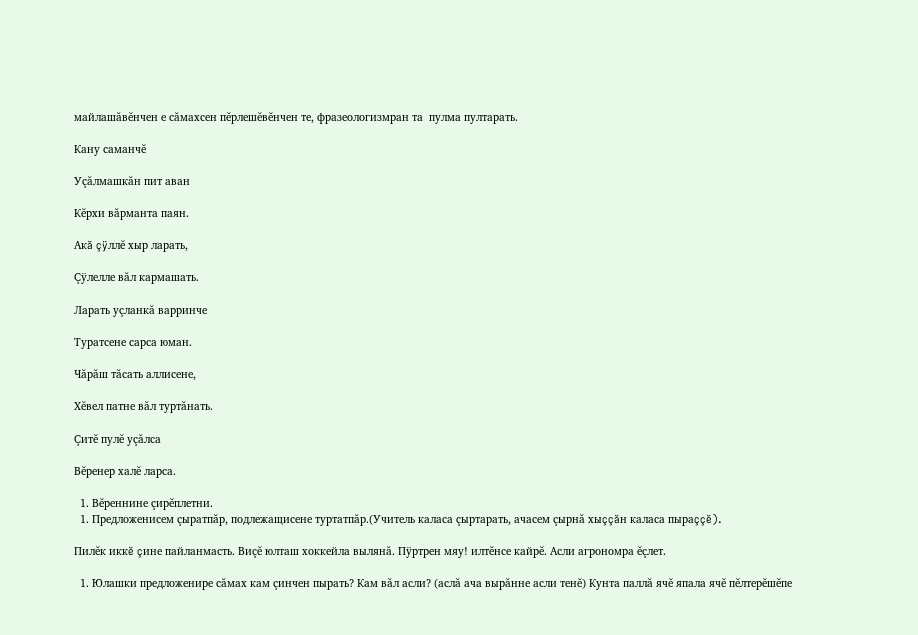майлашăвĕнчен е сăмахсен пĕрлешĕвĕнчен те, фразеологизмран та  пулма пултарать.

Кану саманчĕ

Уçăлмашкăн пит аван

Кĕрхи вăрманта паян.

Акă çÿллĕ хыр ларать,

Çÿлелле вăл кармашать.

Ларать уçланкă варринче

Туратсене сарса юман.

Чăрăш тăсать аллисене,

Хĕвел патне вăл туртăнать.

Çитĕ пулĕ уçăлса

Вĕренер халĕ ларса.

  1. Вĕреннине çирĕплетни.
  1. Предложенисем çыратпăр, подлежащисене туртатпăр.(Учитель каласа çыртарать, ачасем çырнă хыççăн каласа пыраççĕ).

Пилĕк иккĕ çине пайланмасть. Виçĕ юлташ хоккейла вылянă. Пÿртрен мяу! илтĕнсе кайрĕ. Асли агрономра ĕçлет.

  1. Юлашки предложенире сăмах кам çинчен пырать? Кам вăл асли? (аслă ача вырăнне асли тенĕ) Кунта паллă ячĕ япала ячĕ пĕлтерĕшĕпе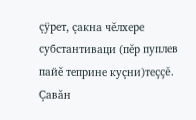çÿрет, çакна чĕлхере субстантиваци (пĕр пуплев пайĕ теприне куçни)теççĕ. Çавăн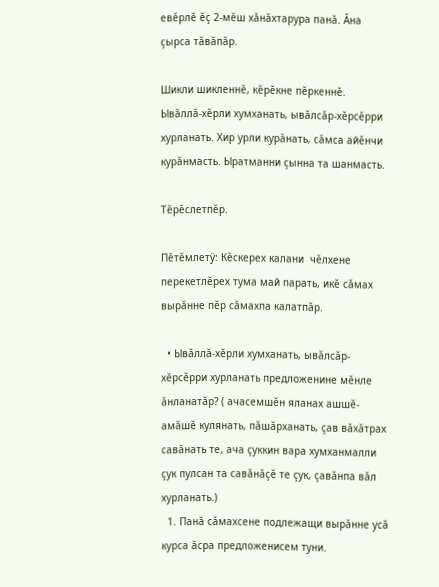евĕрлĕ ĕç 2-мĕш хăнăхтарура панă. Ăна çырса тăвăпăр.

Шикли шикленнĕ, кĕрĕкне пĕркеннĕ. Ывăллă-хĕрли хумханать, ывăлсăр-хĕрсĕрри хурланать. Хир урли курăнать, сăмса айĕнчи курăнмасть. Ыратманни çынна та шанмасть.

Тĕрĕслетпĕр.

Пĕтĕмлетÿ: Кĕскерех калани  чĕлхене перекетлĕрех тума май парать, икĕ сăмах вырăнне пĕр сăмахпа калатпăр.

  • Ывăллă-хĕрли хумханать, ывăлсăр-хĕрсĕрри хурланать предложенине мĕнле ăнланатăр? ( ачасемшĕн яланах ашшĕ-амăшĕ кулянать, пăшăрханать, çав вăхăтрах савăнать те, ача çуккин вара хумханмалли çук пулсан та савăнăçĕ те çук, çавăнпа вăл хурланать.)
  1. Панă сăмахсене подлежащи вырăнне усă курса ăсра предложенисем туни.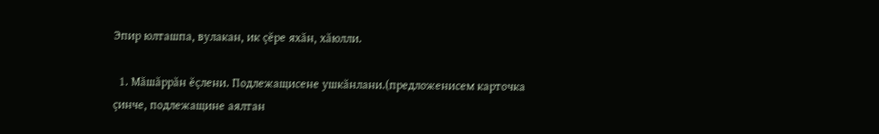Эпир юлташпа, вулакан, ик çĕре яхăн, хăюлли.

  1. Мăшăррăн ĕçлени. Подлежащисене ушкăнлани.(предложенисем карточка çинче, подлежащине аялтан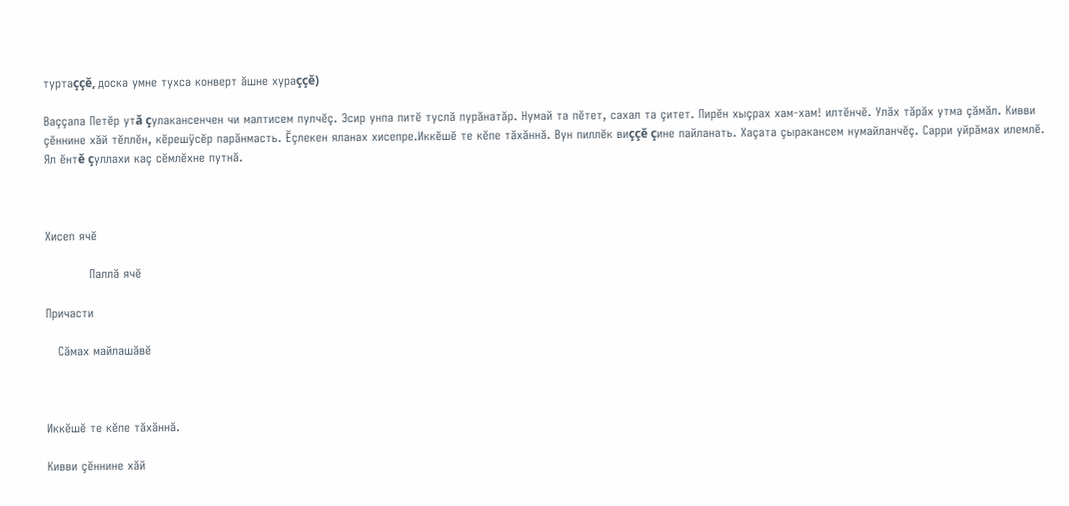туртаççĕ, доска умне тухса конверт ăшне хураççĕ)

Ваççапа Петĕр утă çулакансенчен чи малтисем пулчĕç. Эсир унпа питĕ туслă пурăнатăр. Нумай та пĕтет, сахал та çитет. Пирĕн хыçрах хам-хам! илтĕнчĕ. Улăх тăрăх утма çăмăл. Кивви çĕннине хăй тĕллĕн, кĕрешÿсĕр парăнмасть. Ĕçлекен яланах хисепре.Иккĕшĕ те кĕпе тăхăннă. Вун пиллĕк виççĕ çине пайланать. Хаçата çыракансем нумайланчĕç. Сарри уйрăмах илемлĕ. Ял ĕнтĕ çуллахи каç сĕмлĕхне путнă.



Хисеп ячĕ

           Паллă ячĕ

Причасти

   Сăмах майлашăвĕ



Иккĕшĕ те кĕпе тăхăннă.

Кивви çĕннине хăй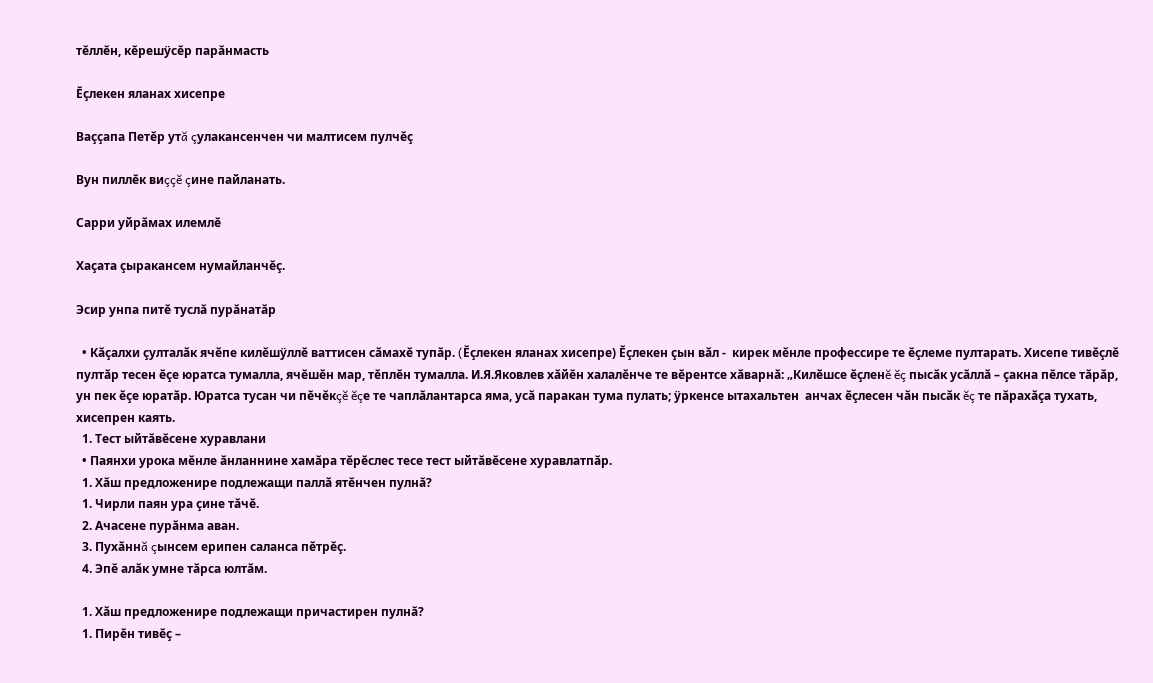тĕллĕн, кĕрешÿсĕр парăнмасть

Ĕçлекен яланах хисепре

Ваççапа Петĕр утă çулакансенчен чи малтисем пулчĕç

Вун пиллĕк виççĕ çине пайланать.

Сарри уйрăмах илемлĕ

Хаçата çыракансем нумайланчĕç.

Эсир унпа питĕ туслă пурăнатăр

  • Кăçалхи çулталăк ячĕпе килĕшÿллĕ ваттисен сăмахĕ тупăр. (Ĕçлекен яланах хисепре) Ĕçлекен çын вăл -  кирек мĕнле профессире те ĕçлеме пултарать. Хисепе тивĕçлĕ пултăр тесен ĕçе юратса тумалла, ячĕшĕн мар, тĕплĕн тумалла. И.Я.Яковлев хăйĕн халалĕнче те вĕрентсе хăварнă: „Килĕшсе ĕçленĕ ĕç пысăк усăллă – çакна пĕлсе тăрăр, ун пек ĕçе юратăр. Юратса тусан чи пĕчĕкçĕ ĕçе те чаплăлантарса яма, усă паракан тума пулать; ÿркенсе ытахальтен  анчах ĕçлесен чăн пысăк ĕç те пăрахăçа тухать, хисепрен каять.
  1. Тест ыйтăвĕсене хуравлани
  • Паянхи урока мĕнле ăнланнине хамăра тĕрĕслес тесе тест ыйтăвĕсене хуравлатпăр.
  1. Хăш предложенире подлежащи паллă ятĕнчен пулнă?
  1. Чирли паян ура çине тăчĕ.
  2. Ачасене пурăнма аван.
  3. Пухăннă çынсем ерипен саланса пĕтрĕç.
  4. Эпĕ алăк умне тăрса юлтăм.

  1. Хăш предложенире подлежащи причастирен пулнă?
  1. Пирĕн тивĕç –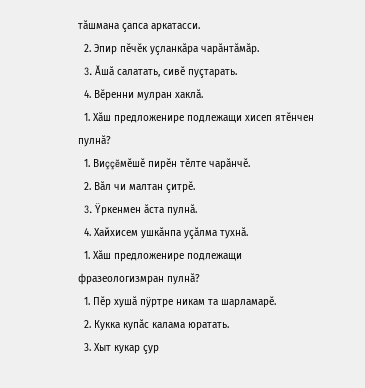тăшмана çапса аркатасси.
  2. Эпир пĕчĕк уçланкăра чарăнтăмăр.
  3. Ăшă салатать, сивĕ пуçтарать.
  4. Вĕренни мулран хаклă.
  1. Хăш предложенире подлежащи хисеп ятĕнчен пулнă?
  1. Виççĕмĕшĕ пирĕн тĕлте чарăнчĕ.
  2. Вăл чи малтан çитрĕ.
  3. Ÿркенмен ăста пулнă.
  4. Хайхисем ушкăнпа уçăлма тухнă.
  1. Хăш предложенире подлежащи фразеологизмран пулнă?
  1. Пĕр хушă пÿртре никам та шарламарĕ.
  2. Кукка купăс калама юратать.
  3. Хыт кукар çур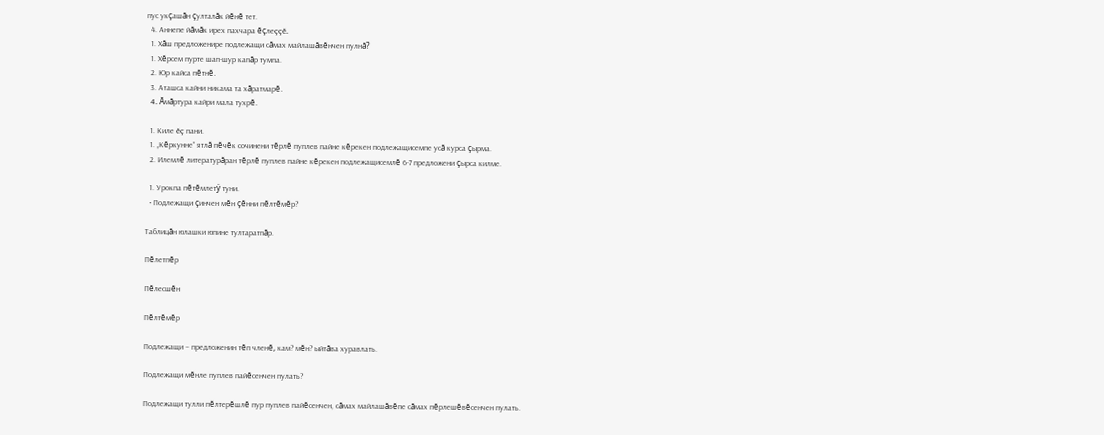пус укçашăн çулталăк йĕнĕ тет.
  4. Аннепе йăмăк ирех пахчара ĕçлеççĕ.
  1. Хăш предложенире подлежащи сăмах майлашăвĕнчен пулнă?
  1. Хĕрсем пурте шап-шур капăр тумпа.
  2. Юр кайса пĕтнĕ.
  3. Аташса кайни никама та хăратмарĕ.
  4. Ăмăртура кайри мала тухрĕ.

  1. Киле ĕç пани.
  1. „Кĕркунне” ятлă пĕчĕк сочинени тĕрлĕ пуплев пайне кĕрекен подлежащисемпе усă курса çырма.
  2. Илемлĕ литературăран тĕрлĕ пуплев пайне кĕрекен подлежащисемлĕ 6-7 предложени çырса килме.

  1. Урокпа пĕтĕмлетÿ туни.
  • Подлежащи çинчен мĕн çĕнни пĕлтĕмĕр?

Таблицăн юлашки юпине тултаратпăр.

Пĕлетпĕр

Пĕлесшĕн

Пĕлтĕмĕр

Подлежащи – предложенин тĕп членĕ, кам? мĕн? ыйтăва хуравлать.

Подлежащи мĕнле пуплев пайĕсенчен пулать?

Подлежащи тулли пĕлтерĕшлĕ пур пуплев пайĕсенчен, сăмах майлашăвĕпе сăмах пĕрлешĕвĕсенчен пулать.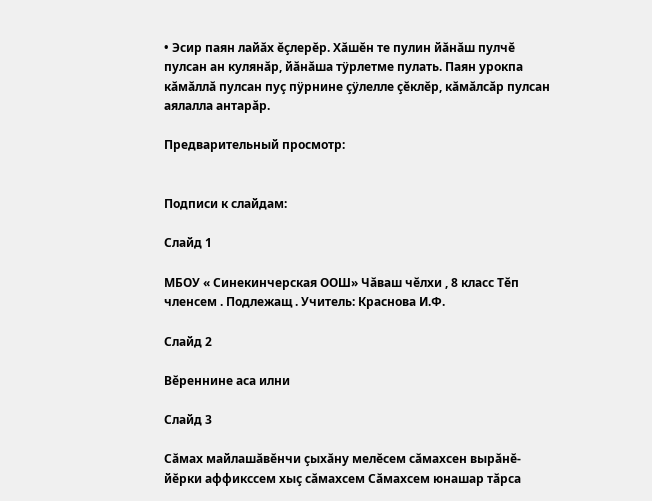• Эсир паян лайăх ĕçлерĕр. Хăшĕн те пулин йăнăш пулчĕ пулсан ан кулянăр, йăнăша тÿрлетме пулать. Паян урокпа кăмăллă пулсан пуç пÿрнине çÿлелле çĕклĕр, кăмăлсăр пулсан аялалла антарăр.

Предварительный просмотр:


Подписи к слайдам:

Слайд 1

МБОУ « Синекинчерская ООШ» Чăваш чĕлхи , 8 класс Тĕп членсем . Подлежащ . Учитель: Краснова И.Ф.

Слайд 2

Вĕреннине аса илни

Слайд 3

Сăмах майлашăвĕнчи çыхăну мелĕсем сăмахсен вырăнĕ-йĕрки аффикссем хыç сăмахсем Сăмахсем юнашар тăрса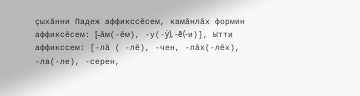çыхăнни Падеж аффикссĕсем, камăнлăх формин аффиксĕсем: [-ăм(-ĕм), -у(-ÿ), -ĕ(-и)], Ытти аффикссем: [-лă ( -лĕ), -чен, -лăх(-лĕх), -ла(-ле), -серен,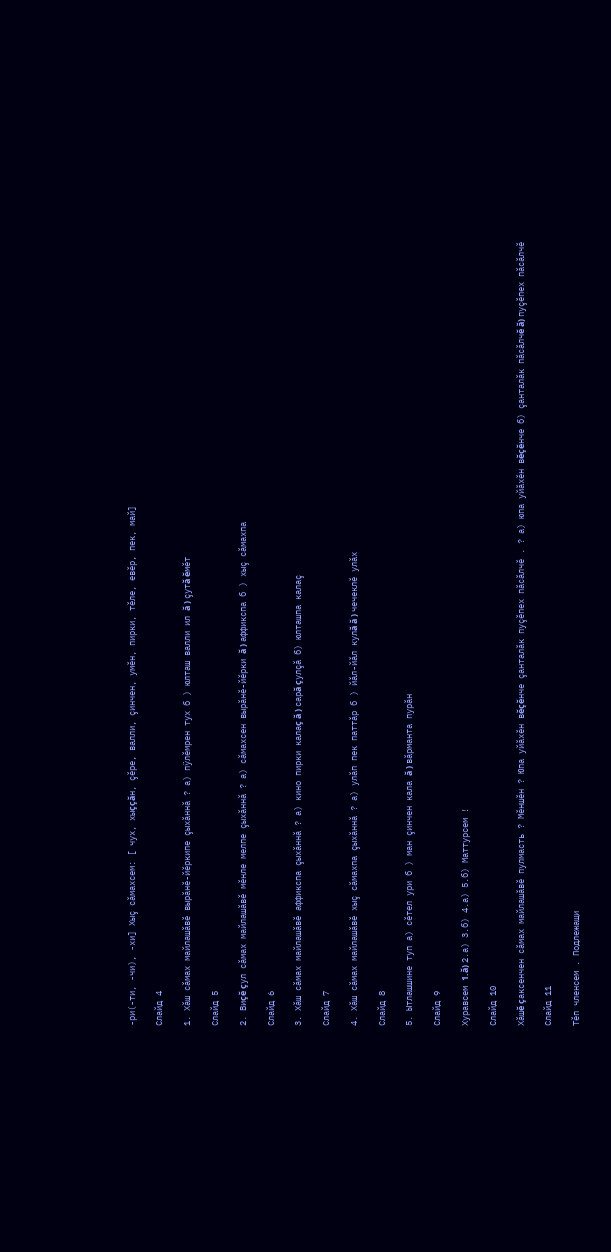-ри(-ти, -чи), -хи] Хыç сăмахсем: [ чух, хыççăн, çĕре, валли, çинчен, умĕн, пирки, тĕле, евĕр, пек, май]

Слайд 4

1. Хăш сăмах майлашăвĕ вырăнĕ-йĕркипе çыхăннă ? а) пÿлĕмрен тух б ) юлташ валли ил ă ) çутă ĕмĕт

Слайд 5

2. Виçĕ çул сăмах майлашăвĕ мĕнле мелпе çыхăннă ? а) сăмахсен вырăнĕ-йĕрки ă ) аффикспа б ) хыç сăмахпа

Слайд 6

3. Хăш сăмах майлашăвĕ аффикспа çыхăннă ? а) кино пирки калаç ă ) сарă çулçă б) юлташпа калаç

Слайд 7

4. Хăш сăмах майлашăвĕ хыç сăмахпа çыхăннă ? а) улăп пек паттăр б ) йăл-йăл кулă ă ) чечеклĕ улăх

Слайд 8

5. Ытлашшине туп а) сĕтел ури б ) ман çинчен кала ă ) вăрманта пурăн

Слайд 9

Хуравсем 1.ă) 2.а) 3.б) 4.а) 5.б) Маттурсем !

Слайд 10

Хăшĕ çаксенчен сăмах майлашăвĕ пулмасть ? Мĕншĕн ? Юпа уйăхĕн вĕçĕнче çанталăк пуçĕпех пăсăлчĕ . ? а) юпа уйăхĕн вĕçĕнче б) çанталăк пăсăлчĕ ă) пуçĕпех пăсăлчĕ

Слайд 11

Тĕп членсем . Подлежащи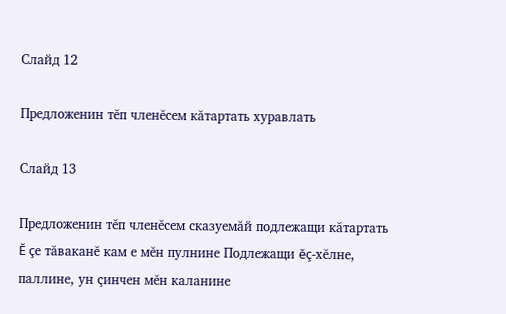Слайд 12

Предложенин тĕп членĕсем кăтартать хуравлать

Слайд 13

Предложенин тĕп членĕсем сказуемăй подлежащи кăтартать Ĕ çе тăваканĕ кам е мĕн пулнине Подлежащи ĕç-хĕлне, паллине, ун çинчен мĕн каланине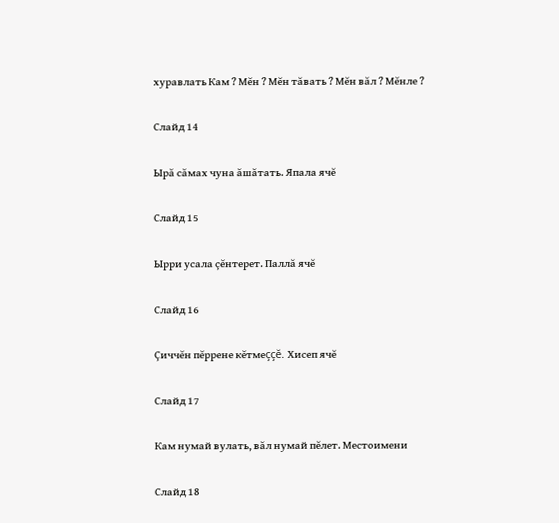хуравлать Кам ? Мĕн ? Мĕн тăвать ? Мĕн вăл ? Мĕнле ?

Слайд 14

Ырă сăмах чуна ăшăтать. Япала ячĕ

Слайд 15

Ырри усала çĕнтерет. Паллă ячĕ

Слайд 16

Çиччĕн пĕррене кĕтмеççĕ. Хисеп ячĕ

Слайд 17

Кам нумай вулать, вăл нумай пĕлет. Местоимени

Слайд 18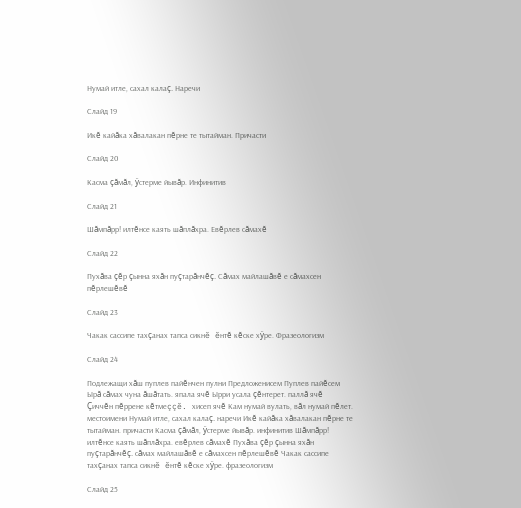Нумай итле, сахал калаç. Наречи

Слайд 19

Икĕ кайăка хăвалакан пĕрне те тытайман. Причасти

Слайд 20

Касма çăмăл, ÿстерме йывăр. Инфинитив

Слайд 21

Шăмпăрр! илтĕнсе каять шăплăхра. Евĕрлев сăмахĕ

Слайд 22

Пухăва çĕр çынна яхăн пуçтарăнчĕç. Сăмах майлашăвĕ е сăмахсен пĕрлешĕвĕ

Слайд 23

Чакак сассипе тахçанах тапса сикнĕ ĕнтĕ кĕске хÿре. Фразеологизм

Слайд 24

Подлежащи хăш пуплев пайĕнчен пулни Предложенисем Пуплев пайĕсем Ырă сăмах чуна ăшăтать. япала ячĕ Ырри усала çĕнтерет. паллă ячĕ Çиччĕн пĕррене кĕтмеççĕ. хисеп ячĕ Кам нумай вулать, вăл нумай пĕлет. местоимени Нумай итле, сахал калаç. наречи Икĕ кайăка хăвалакан пĕрне те тытайман. причасти Касма çăмăл, ÿстерме йывăр. инфинитив Шăмпăрр! илтĕнсе каять шăплăхра. евĕрлев сăмахĕ Пухăва çĕр çынна яхăн пуçтарăнчĕç. сăмах майлашăвĕ е сăмахсен пĕрлешĕвĕ Чакак сассипе тахçанах тапса сикнĕ ĕнтĕ кĕске хÿре. фразеологизм

Слайд 25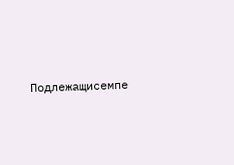Подлежащисемпе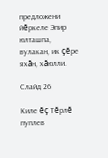предложени йĕркеле Эпир юлташпа, вулакан, ик çĕре яхăн, хăюлли.

Слайд 26

Киле ĕç Тĕрлĕ пуплев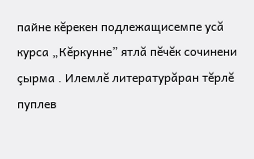пайне кĕрекен подлежащисемпе усă курса „Кĕркунне” ятлă пĕчĕк сочинени çырма . Илемлĕ литературăран тĕрлĕ пуплев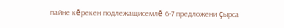пайне кĕрекен подлежащисемлĕ 6-7 предложени çырса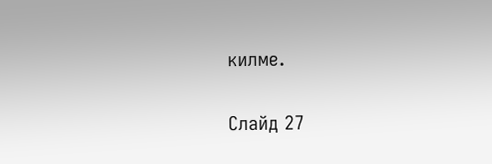килме.

Слайд 27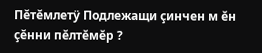Пĕтĕмлетÿ Подлежащи çинчен м ĕн çĕнни пĕлтĕмĕр ?